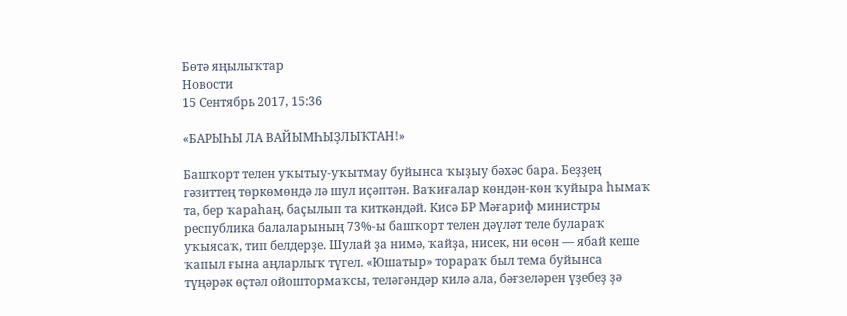Бөтә яңылыҡтар
Новости
15 Сентябрь 2017, 15:36

«БАРЫҺЫ ЛА ВАЙЫМҺЫҘЛЫҠТАН!»

Башҡорт телен уҡытыу-уҡытмау буйынса ҡыҙыу бәхәс бара. Беҙҙең гәзиттең төркөмөндә лә шул иҫәптән. Ваҡиғалар көндән-көн ҡуйыра һымаҡ та, бер ҡараһаң, баҫылып та киткәндәй. Кисә БР Мәғариф министры республика балаларының 73%-ы башҡорт телен дәүләт теле булараҡ уҡыясаҡ, тип белдерҙе. Шулай ҙа нимә, ҡайҙа, нисек, ни өсөн — ябай кеше ҡапыл ғына аңларлыҡ түгел. «Юшатыр» торараҡ был тема буйынса түңәрәк өҫтәл ойоштормаҡсы, теләгәндәр килә ала, бәғзеләрен үҙебеҙ ҙә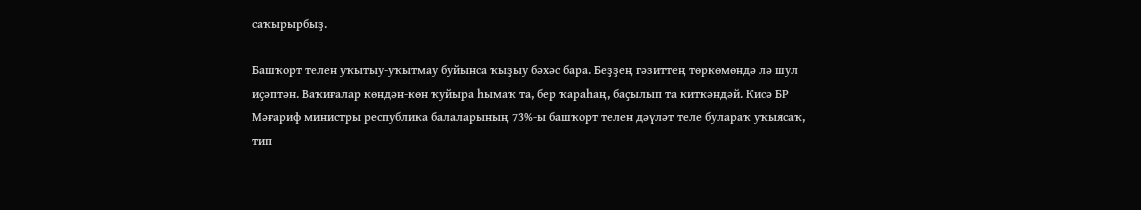саҡырырбыҙ.

Башҡорт телен уҡытыу-уҡытмау буйынса ҡыҙыу бәхәс бара. Беҙҙең гәзиттең төркөмөндә лә шул иҫәптән. Ваҡиғалар көндән-көн ҡуйыра һымаҡ та, бер ҡараһаң, баҫылып та киткәндәй. Кисә БР Мәғариф министры республика балаларының 73%-ы башҡорт телен дәүләт теле булараҡ уҡыясаҡ, тип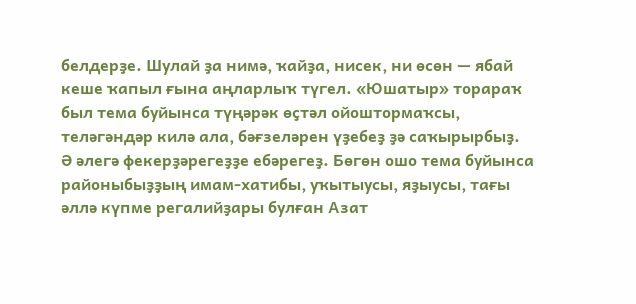белдерҙе. Шулай ҙа нимә, ҡайҙа, нисек, ни өсөн — ябай кеше ҡапыл ғына аңларлыҡ түгел. «Юшатыр» торараҡ был тема буйынса түңәрәк өҫтәл ойоштормаҡсы, теләгәндәр килә ала, бәғзеләрен үҙебеҙ ҙә саҡырырбыҙ.
Ә әлегә фекерҙәрегеҙҙе ебәрегеҙ. Бөгөн ошо тема буйынса районыбыҙҙың имам-хатибы, уҡытыусы, яҙыусы, тағы әллә күпме регалийҙары булған Азат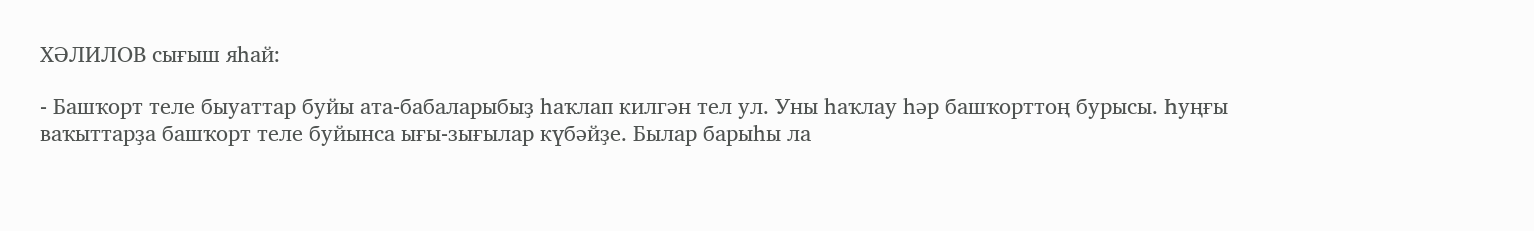ХӘЛИЛОВ сығыш яһай:

- Башҡорт теле быуаттар буйы ата-бабаларыбыҙ һаҡлап килгән тел ул. Уны һаҡлау һәр башҡорттоң бурысы. Һуңғы ваҡыттарҙа башҡорт теле буйынса ығы-зығылар күбәйҙе. Былар барыһы ла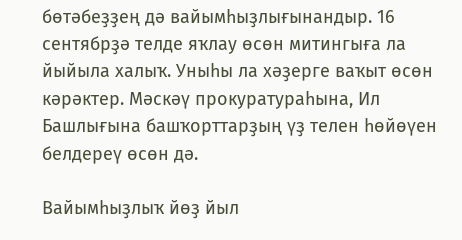бөтәбеҙҙең дә вайымһыҙлығынандыр. 16 сентябрҙә телде яҡлау өсөн митингыға ла йыйыла халыҡ. Уныһы ла хәҙерге ваҡыт өсөн кәрәктер. Мәскәү прокуратураһына, Ил Башлығына башҡорттарҙың үҙ телен һөйөүен белдереү өсөн дә.

Вайымһыҙлыҡ йөҙ йыл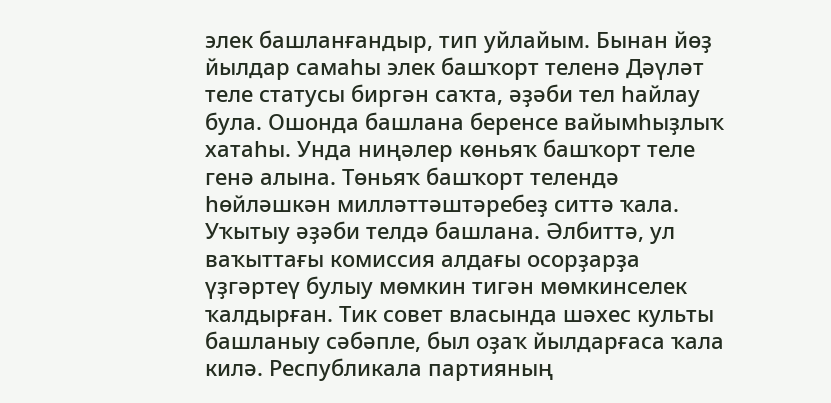элек башланғандыр, тип уйлайым. Бынан йөҙ йылдар самаһы элек башҡорт теленә Дәүләт теле статусы биргән саҡта, әҙәби тел һайлау була. Ошонда башлана беренсе вайымһыҙлыҡ хатаһы. Унда ниңәлер көньяҡ башҡорт теле генә алына. Төньяҡ башҡорт телендә һөйләшкән милләттәштәребеҙ ситтә ҡала. Уҡытыу әҙәби телдә башлана. Әлбиттә, ул ваҡыттағы комиссия алдағы осорҙарҙа үҙгәртеү булыу мөмкин тигән мөмкинселек ҡалдырған. Тик совет власында шәхес культы башланыу сәбәпле, был оҙаҡ йылдарғаса ҡала килә. Республикала партияның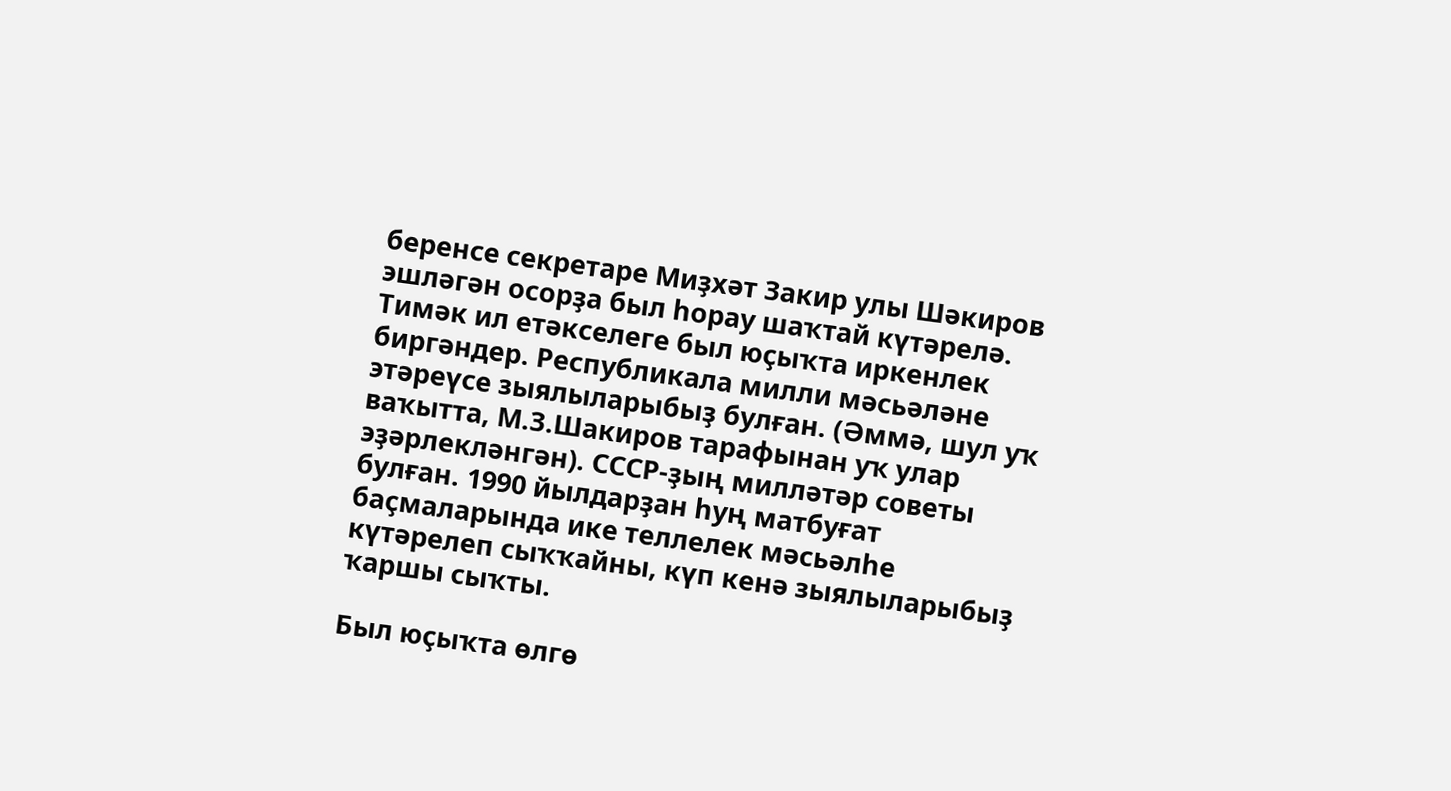беренсе секретаре Миҙхәт Закир улы Шәкиров эшләгән осорҙа был һорау шаҡтай күтәрелә. Тимәк ил етәкселеге был юҫыҡта иркенлек биргәндер. Республикала милли мәсьәләне этәреүсе зыялыларыбыҙ булған. (Әммә, шул уҡ ваҡытта, М.З.Шакиров тарафынан уҡ улар эҙәрлекләнгән). СССР-ҙың милләтәр советы булған. 1990 йылдарҙан һуң матбуғат баҫмаларында ике теллелек мәсьәлһе күтәрелеп сыҡҡайны, күп кенә зыялыларыбыҙ ҡаршы сыҡты.

Был юҫыҡта өлгө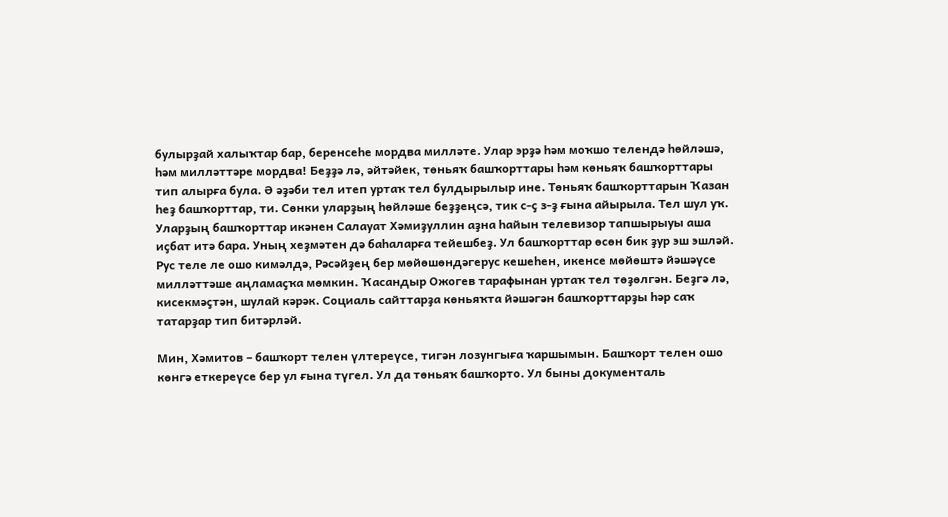булырҙай халыҡтар бар, беренсеһе мордва милләте. Улар эрҙә һәм моҡшо телендә һөйләшә, һәм милләттәре мордва! Беҙҙә лә, әйтәйек, төньяҡ башҡорттары һәм көньяҡ башҡорттары тип алырға була. Ә әҙәби тел итеп уртаҡ тел булдырылыр ине. Төньяҡ башҡорттарын Ҡазан һеҙ башҡорттар, ти. Сөнки уларҙың һөйләше беҙҙеңсә, тик с-ҫ з-ҙ ғына айырыла. Тел шул уҡ. Уларҙың башҡорттар икәнен Салауат Хәмиҙуллин аҙна һайын телевизор тапшырыуы аша иҫбат итә бара. Уның хеҙмәтен дә баһаларға тейешбеҙ. Ул башҡорттар өсөн бик ҙур эш эшләй. Рус теле ле ошо кимәлдә, Рәсәйҙең бер мөйөшөндәгерус кешеһен, икенсе мөйөштә йәшәүсе милләттәше аңламаҫҡа мөмкин. Ҡасандыр Ожогев тарафынан уртаҡ тел төҙөлгән. Беҙгә лә, кисекмәҫтән, шулай кәрәк. Социаль сайттарҙа көньяҡта йәшәгән башҡорттарҙы һәр саҡ татарҙар тип битәрләй.

Мин, Хәмитов – башҡорт телен үлтереүсе, тигән лозунгыға ҡаршымын. Башҡорт телен ошо көнгә еткереүсе бер ул ғына түгел. Ул да төньяҡ башҡорто. Ул быны документаль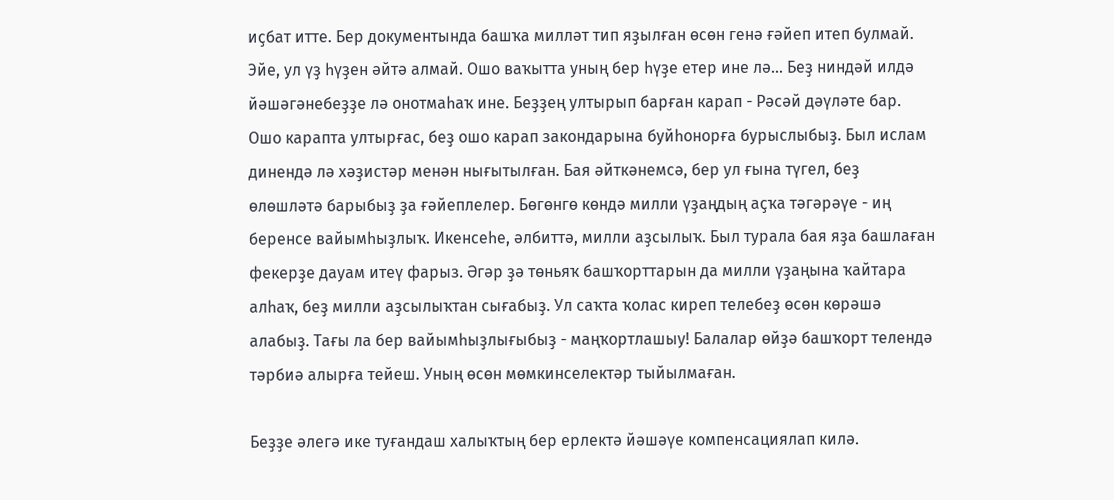иҫбат итте. Бер документында башҡа милләт тип яҙылған өсөн генә ғәйеп итеп булмай. Эйе, ул үҙ һүҙен әйтә алмай. Ошо ваҡытта уның бер һүҙе етер ине лә... Беҙ ниндәй илдә йәшәгәнебеҙҙе лә онотмаһаҡ ине. Беҙҙең ултырып барған карап - Рәсәй дәүләте бар. Ошо карапта ултырғас, беҙ ошо карап закондарына буйһонорға бурыслыбыҙ. Был ислам динендә лә хәҙистәр менән нығытылған. Бая әйткәнемсә, бер ул ғына түгел, беҙ өлөшләтә барыбыҙ ҙа ғәйеплелер. Бөгөнгө көндә милли үҙаңдың аҫҡа тәгәрәүе - иң беренсе вайымһыҙлыҡ. Икенсеһе, әлбиттә, милли аҙсылыҡ. Был турала бая яҙа башлаған фекерҙе дауам итеү фарыз. Әгәр ҙә төньяҡ башҡорттарын да милли үҙаңына ҡайтара алһаҡ, беҙ милли аҙсылыҡтан сығабыҙ. Ул саҡта ҡолас киреп телебеҙ өсөн көрәшә алабыҙ. Тағы ла бер вайымһыҙлығыбыҙ - маңҡортлашыу! Балалар өйҙә башҡорт телендә тәрбиә алырға тейеш. Уның өсөн мөмкинселектәр тыйылмаған.

Беҙҙе әлегә ике туғандаш халыҡтың бер ерлектә йәшәүе компенсациялап килә.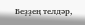Беҙҙең телдәр,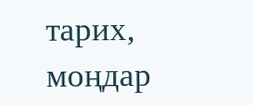тарих, моңдар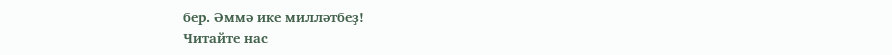бер. Әммә ике милләтбеҙ!
Читайте нас